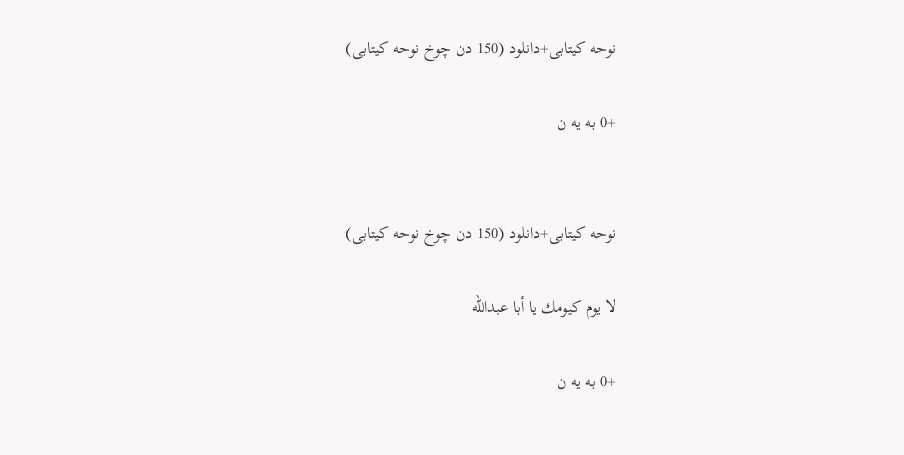نوحه كیتابی+دانلود (150 دن چوخ نوحه كیتابی)

+0 به یه ن


نوحه كیتابی+دانلود (150 دن چوخ نوحه كیتابی)

لا یوم كیومك یا أبا عبدالله

+0 به یه ن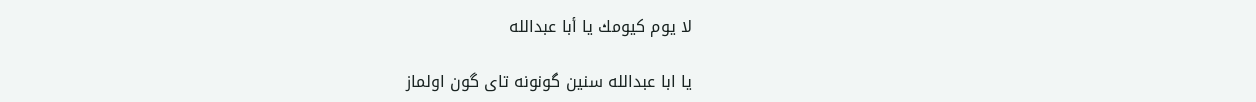لا یوم كیومك یا أبا عبدالله

یا ابا عبدالله سنین گونونه تای گون اولماز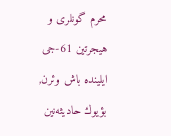محرم گونلری و هیجرتین 61-جی ایلینده باش وئرن, بؤیوك حادیثه‌نین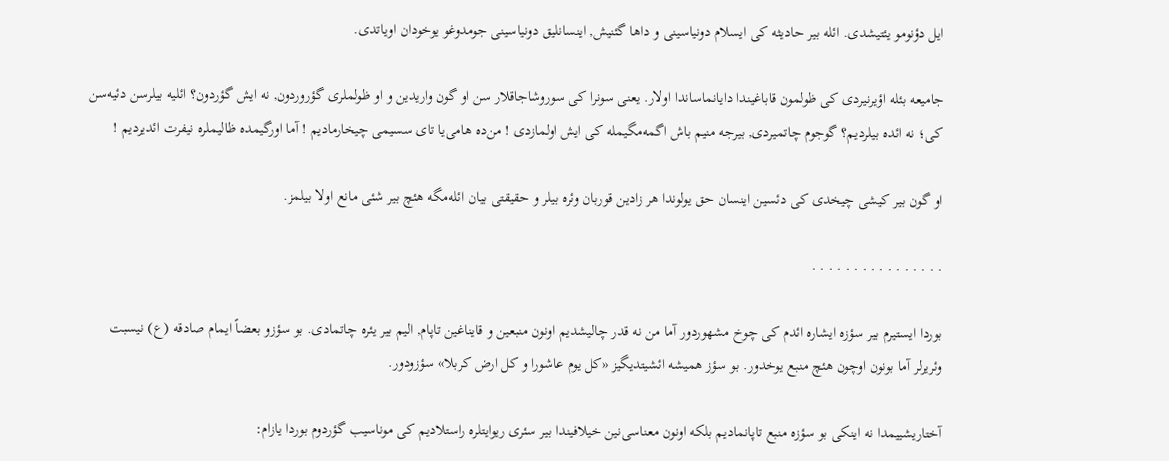ایل دؤنومو یئتیشدی. ائله بیر حادیثه كی ایسلام دونیاسینی و داها گئنیش, اینسانلیق دونیاسینی جومدوغو یوخودان اویاتدی.

جامیعه بئله اؤیرنیردی كی ظولمون قاباغیندا دایانماساندا اولار. یعنی سونرا كی سوروشاجاقلار سن او گون واریدین و او ظولملری گؤروردون, نه ایش گؤردون؟ ائلیه بیلرسن دئیه‌سن كی؛ نه ائده بیلردیم؟ گوجوم چاتمیردی, بیرجه منیم باش اگمه‌مگیمله كی ایش اولمازدی ! من‌ده هامی‌یا تای سسیمی چیخارمادیم ! آما اورگیمده ظالیملره نیفرت ائدیردیم !

او گون بیر كیشی چیخدی كی دئسین اینسان حق یولوندا هر زادین قوربان وئره بیلر و حقیقتی بیان ائله‌مگه هئچ بیر شئی مانع اولا بیلمز.

. . . . . . . . . . . . . . . .

بوردا ایستیرم بیر سؤزه ایشاره ائدم كی چوخ مشهوردور آما من نه قدر چالیشدیم اونون منبعین و قایناغین تاپام, الیم بیر یئره چاتمادی. بو سؤزو بعضاً ایمام صادقه (ع) نیسبت وئریرلر آما بونون اوچون هئچ منبع یوخدور. بو سؤز همیشه ائشیتدیگیز «كل یوم عاشورا و كل ارض كربلا» سؤزودور.

آختاریشییمدا نه اینكی بو سؤزه منبع تاپانمادیم بلكه اونون معناسی‌نین خیلافیندا بیر سئری ریوایتلره راستلادیم كی موناسیب گؤردوم بوردا یازام: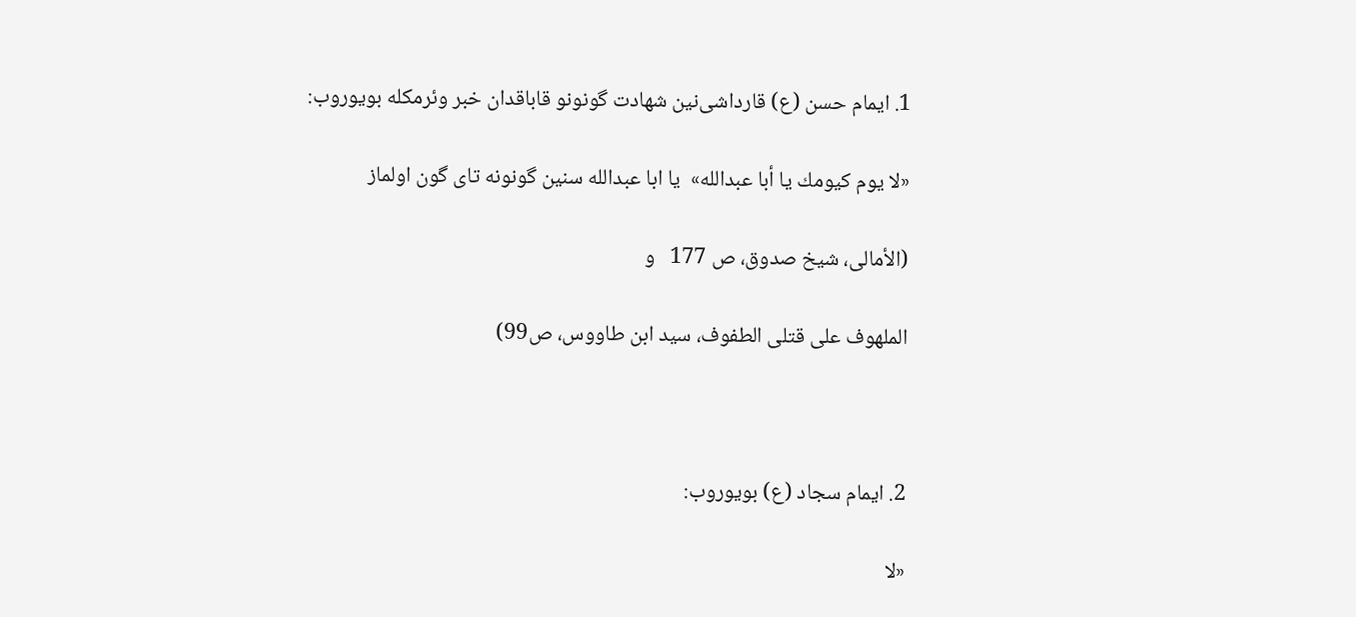1. ایمام حسن (ع) قارداشی‌نین شهادت گونونو قاباقدان خبر وئرمكله بویوروب:

«لا یوم كیومك یا أبا عبدالله»  یا ابا عبدالله سنین گونونه تای گون اولماز

(الأمالی، شیخ صدوق، ص 177   و

الملهوف علی قتلی الطفوف، سید ابن طاووس، ص99)



2. ایمام سجاد (ع) بویوروب:

«لا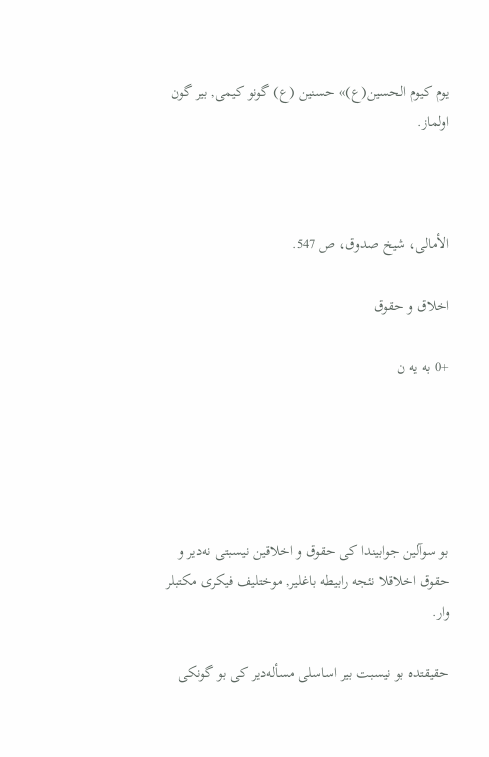یوم كیوم الحسین(ع)» حسنین (ع) گونو كیمی, بیر گون اولماز.



الأمالی، شیخ صدوق، ص 547.

اخلاق و حقوق

+0 به یه ن





بو سوآلین جوابیندا كی حقوق و اخلاقین نیسبتی نه‌دیر و حقوق اخلاقلا نئجه رابیطه باغلیر, موختلیف فیكری مكتبلر وار.

حقیقتده بو نیسبت بیر اساسلی مسأله‌دیر كی بو گونكی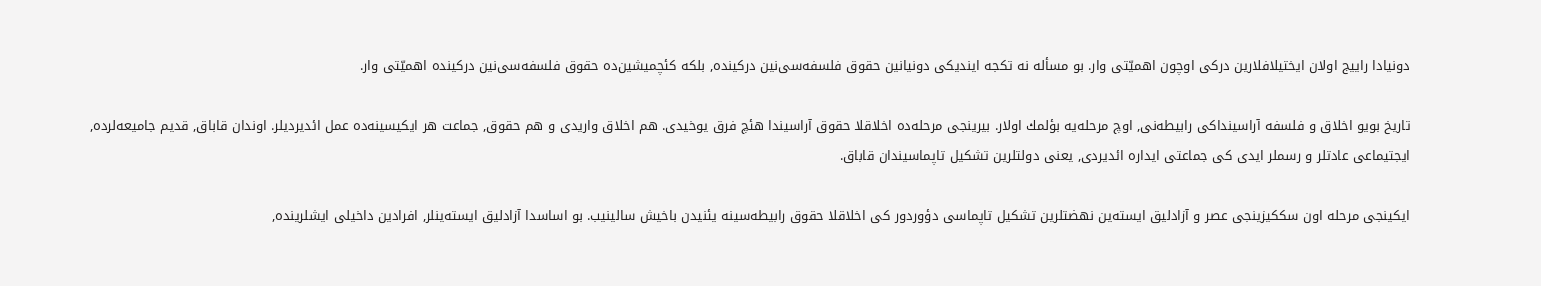دونیادا راییج اولان ایختیلافلارین دركی اوچون اهمیّتی وار. بو مسأله نه تكجه ایندیكی دونیانین حقوق فلسفه‌سی‌نین دركینده, بلكه كئچمیشین‌ده حقوق فلسفه‌سی‌نین دركینده اهمیّتی وار.

تاریخ بویو اخلاق و فلسفه آراسینداكی رابیطه‌نی, اوچ مرحله‌یه‌ بؤلمك اولار. بیرینجی مرحله‌ده اخلاقلا حقوق آراسیندا هئچ فرق یوخیدی. هم اخلاق واریدی و هم حقوق, جماعت هر ایكیسینه‌ده عمل ائدیردیلر. اوندان قاباق, قدیم جامیعه‌لرده, ایجتیماعی عادتلر و رسملر ایدی كی جماعتی ایداره ائدیردی, یعنی دولتلرین تشكیل تاپماسیندان قاباق.

ایكینجی مرحله اون سككیزینجی عصر و آزادلیق ایسته‌ین نهضتلرین تشكیل تاپماسی دؤوردور كی اخلاقلا حقوق رابیطه‌سینه یئنیدن باخیش سالینیب. بو اساسدا آزادلیق ایسته‌ینلر, افرادین داخیلی ایشلرینده,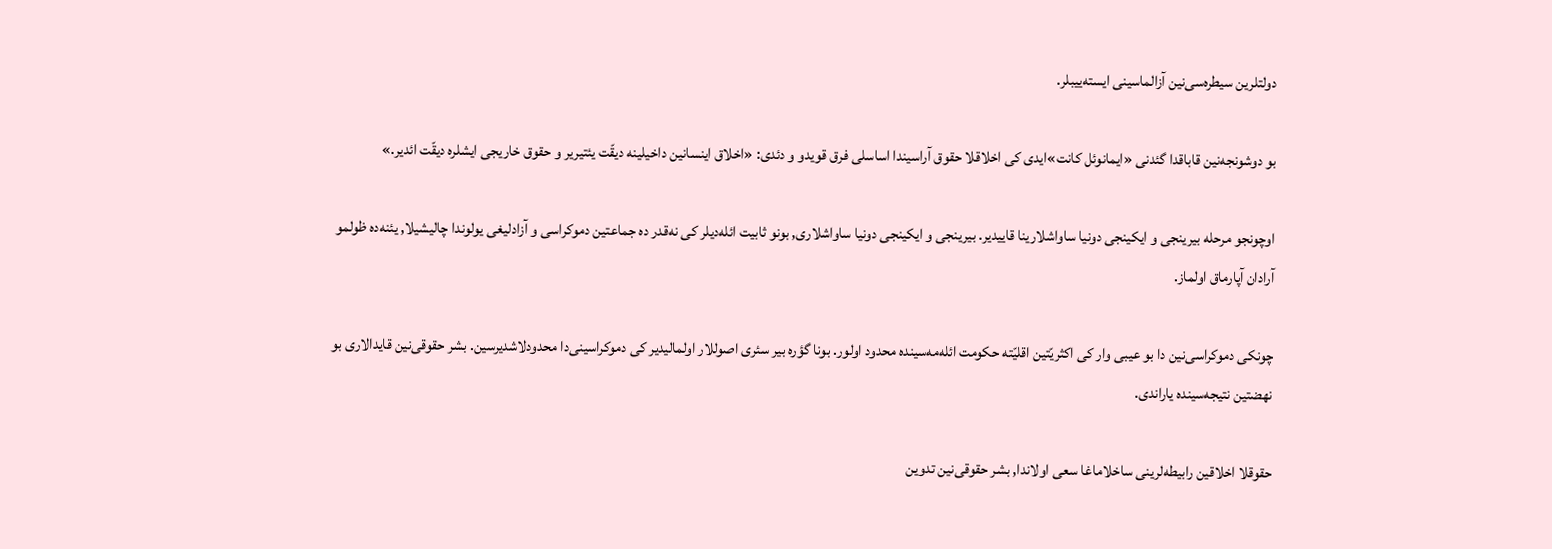دولتلرین سیطره‌سی‌نین آزالماسینی ایسته‌ییبلر.

بو دوشونجه‌نین قاباقدا گئدنی «ایمانوئل كانت»ایدی كی اخلاقلا حقوق آراسیندا اساسلی فرق قویدو و دئدی: «اخلاق اینسانین داخیلینه دیقّت یئتیریر و حقوق خاریجی ایشلره دیقّت ائدیر.»

اوچونجو مرحله بیرینجی و ایكینجی دونیا ساواشلارینا قاییدیر. بیرینجی و ایكینجی دونیا ساواشلاری, بونو ثابیت ائله‌دیلر كی نه‌قدر ده جماعتین دموكراسی و آزادلیغی یولوندا چالیشیلا, یئنه‌ده ظولمو آرادان آپارماق اولماز.

چونكی دموكراسی‌نین دا بو عیبی وار كی اكثریّتین اقلیّته حكومت ائله‌مه‌سینده محدود اولور. بونا گؤره بیر سئری اصوللار اولمالیدیر كی دموكراسینی‌دا محدودلاشدیرسین. بشر حقوقی‌نین قایدالاری بو نهضتین نتیجه‌سینده یاراندی.

حقوقلا اخلاقین رابیطه‌لرینی ساخلاماغا سعی اولاندا, بشر حقوقی‌نین تدوین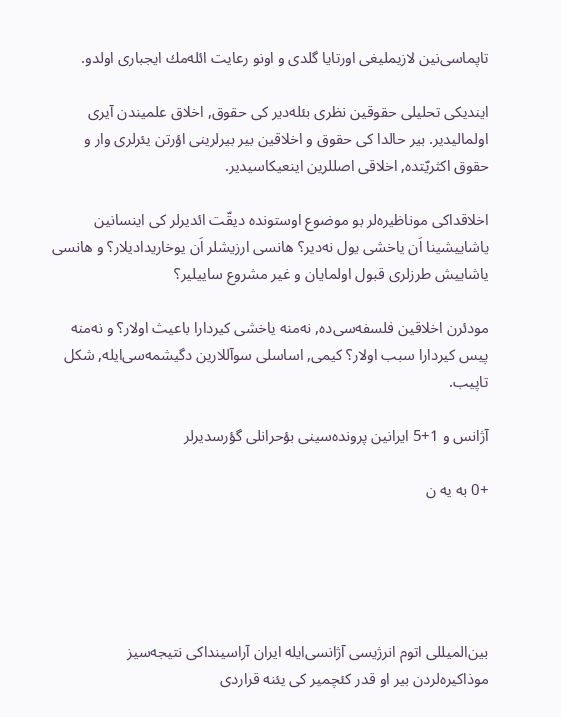تاپماسی‌نین لازیملیغی اورتایا گلدی و اونو رعایت ائله‌مك ایجباری اولدو.

ایندیكی تحلیلی حقوقین نظری بئله‌دیر كی حقوق, اخلاق علمیندن آیری اولمالیدیر. بیر حالدا كی حقوق و اخلاقین بیر بیرلرینی اؤرتن یئرلری وار و حقوق اكثریّتده, اخلاقی اصللرین اینعیكاسیدیر.

اخلاقداكی موناظیره‌لر بو موضوع اوستونده دیقّت ائدیرلر كی اینسانین یاشاییشینا اَن یاخشی یول نه‌دیر؟ هانسی ارزیشلر اَن یوخاریدادیلار؟ و هانسی یاشاییش طرزلری قبول اولمایان و غیر مشروع ساییلیر؟

مودئرن اخلاقین فلسفه‌سی‌‌ده, نه‌منه یاخشی كیردارا باعیث اولار؟ و نه‌منه پیس كیردارا سبب اولار؟ كیمی, اساسلی سوآللارین دگیشمه‌سی‌ایله, شكل تاپیب.

آژانس و 1+5 ایرانین پرونده‌سینی بؤحرانلی گؤرسدیرلر

+0 به یه ن





بین‌المیللی اتوم انرژیسی آژانسی‌ایله ایران آراسینداكی نتیجه‌سیز موذاكیره‌لردن بیر او قدر كئچمیر كی یئنه قراردی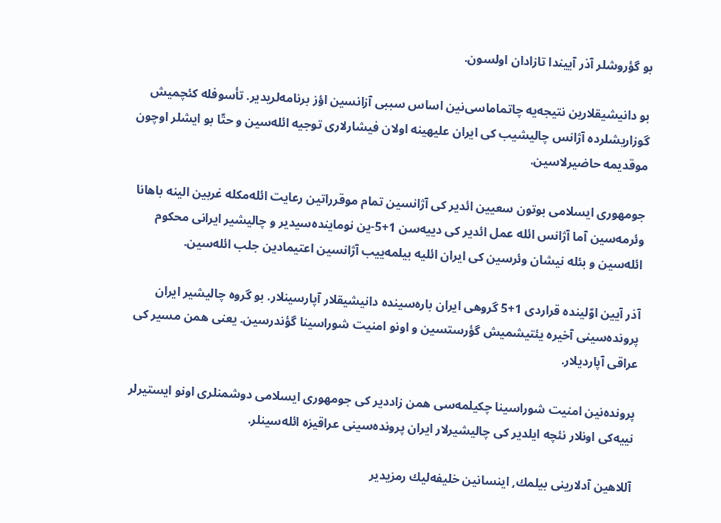بو گؤروشلر آذر آییندا تازادان اولسون.

بو دانیشیقلارین نتیجه‌یه چاتماماسی‌نین اساس سببی آزانسین اؤز برنامه‌لریدیر. تأسوفله كئچمیش گوزاریشلرده آژانس چالیشیب كی ایران علیهینه اولان فیشارلاری توجیه ائله‌سین و حتّا بو ایشلر اوچون موقدیمه حاضیرلاسین.

جومهوری ایسلامی بوتون سعیین ائدیر كی آژانسین تمام موقرراتین رعایت ائله‌مكله غربین الینه باهانا وئرمه‌سین آما آژانس ائله عمل ائدیر كی دییه‌سن 1+5-ین نوماینده‌سیدیر و چالیشیر ایرانی محكوم ائله‌سین و بئله نیشان وئرسین كی ایران ائلیه بیلمه‌ییب آژانسین اعتیمادین جلب ائله‌سین.

آذر آیین اوّلینده قراردی 1+5 گروهی ایران باره‌سینده دانیشیقلار آپارسینلار. بو گروه چالیشیر ایران پرونده‌سینی آخیره یئتیشمیش گؤرستسین و اونو امنیت شوراسینا گؤندرسین. یعنی همن مسیر كی عراقی آپاردیلار.

پرونده‌نین امنیت شوراسینا چكیلمه‌سی همن زاددیر كی جومهوری ایسلامی دوشمنلری اونو ایستیرلر نییه‌كی اونلار نئچه ایلدیر كی چالیشیرلار ایران پرونده‌سینی عراقیزه ائله‌سینلر.

آللاهین آدلارینی بیلمك, اینسانین خلیفه‌لیك رمزیدیر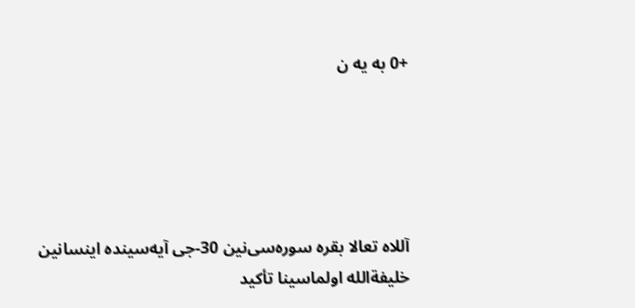+0 به یه ن





آللاه تعالا بقره سوره‌سی‌نین 30-جی آیه‌سینده اینسانین خلیفةالله اولماسینا تأكید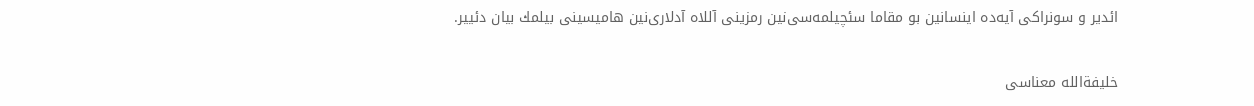ائدیر و سونراكی آیه‌ده اینسانین بو مقاما سئچیلمه‌سی‌نین رمزینی آللاه آدلاری‌نین هامیسینی بیلمك بیان دئییر.

خلیفةالله معناسی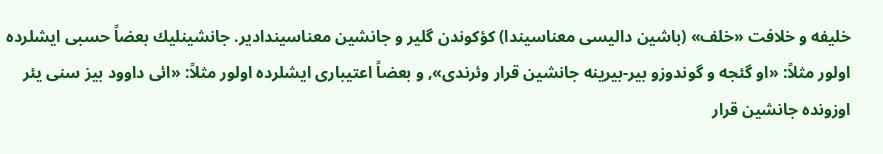خلیفه و خلافت «خلف» (باشین دالیسی معناسیندا) كؤكوندن گلیر و جانشین معناسیندادیر. جانشینلیك بعضاً حسبی ایشلرده اولور مثلاً: «او گئجه و گوندوزو بیر-بیرینه جانشین قرار وئرندی», و بعضاً اعتیباری ایشلرده اولور مثلاً: «ائی داوود بیز سنی یئر اوزونده جانشین قرار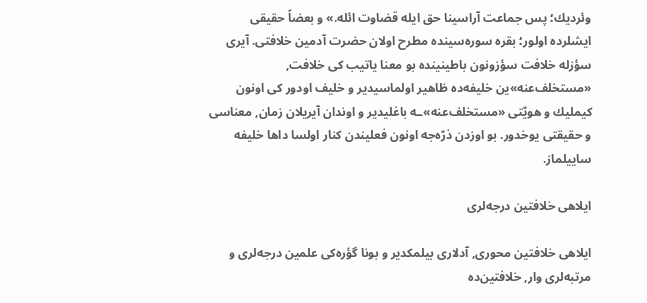وئردیك؛ پس جماعت آراسینا حق ایله قضاوت ائله.» و بعضاً حقیقی ایشلرده اولور؛ بقره‌ سوره‌سینده مطرح اولان حضرت آدمین خلافتی. آیری سؤزله خلافت سؤزونون باطینینده بو معنا یاتیب كی خلافت, «مستخلف‌عنه»ین خلیفه‌ده ظاهیر اولماسیدیر و خلیف اودور كی اونون كیملیك و هویّتی «مستخلف‌عنه»ـه باغلیدیر و اوندان آیریلان زمان, معناسی و حقیقتی یوخدور. بو اوزدن ذرّه‌جه اونون فعلیندن كنار اولسا داها خلیفه ساییلماز.

ایلاهی خلافتین درجه‌لری

ایلاهی خلافتین محوری, آدلاری بیلمكدیر و بونا گؤره‌كی علمین درجه‌لری و مرتبه‌لری وار, خلافتین‌ده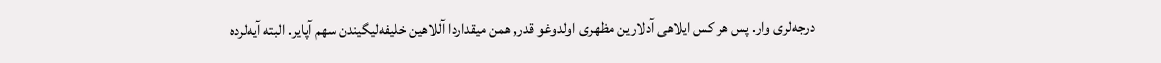درجه‌لری وار. پس هر كس ایلاهی آدلارین مظهری اولدوغو قدر, همن میقداردا آللاهین خلیفه‌لیگیندن سهم آپایر. البته آیه‌لرده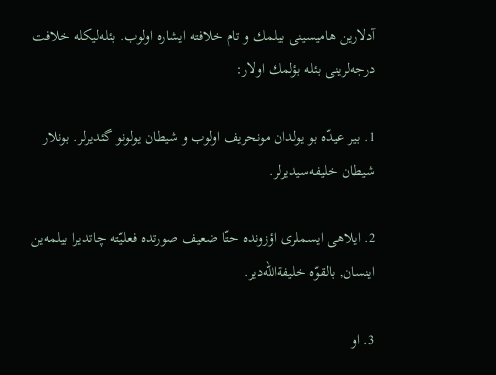آدلارین هامیسینی بیلمك و تام خلافته ایشاره اولوب. بئله‌لیكله خلافت درجه‌لرینی بئله بؤلمك اولار:

1. بیر عیدّه بو یولدان مونحریف اولوب و شیطان یولونو گئدیرلر. بونلار شیطان خلیفه‌سیدیرلر.

2. ایلاهی ایسملری اؤزونده حتّا ضعیف صورتده فعلیّته چاتدیرا بیلمه‌ین اینسان, بالقوّه خلیفةالله‌دیر.

3. او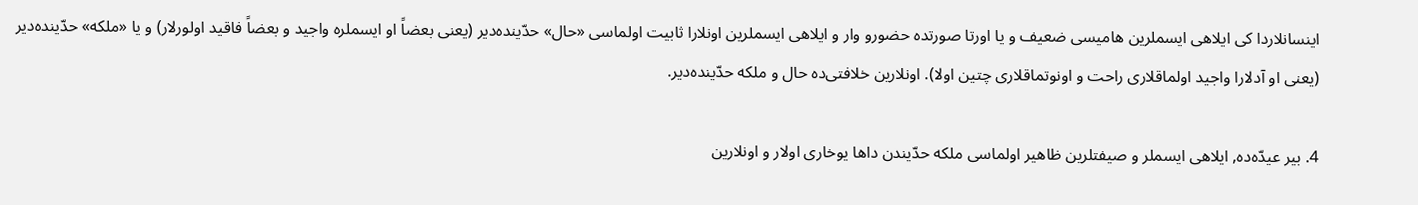اینسانلاردا كی ایلاهی ایسملرین هامیسی ضعیف و یا اورتا صورتده حضورو وار و ایلاهی ایسملرین اونلارا ثابیت اولماسی «حال» حدّینده‌دیر (یعنی بعضاً او ایسملره واجید و بعضاً فاقید اولورلار) و یا «ملكه» حدّینده‌دیر (یعنی او آدلارا واجید اولماقلاری راحت و اونوتماقلاری چتین اولا). اونلارین خلافتی‌ده حال و ملكه حدّینده‌دیر.

4. بیر عیدّه‌ده, ایلاهی ایسملر و صیفتلرین ظاهیر اولماسی ملكه حدّیندن داها یوخاری اولار و اونلارین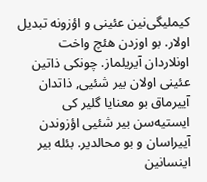كیملیگی‌نین عئینی و اؤزونه تبدیل اولار. بو اوزدن هئچ واخت اونلاردان آیریلماز. چونكی ذاتین عئینی اولان بیر شئیی, ذاتدان آییرماق بو معنایا گلیر كی ایستیه‌سن بیر شئیی اؤزوندن آییراسان و بو محالدیر. بئله بیر اینسانین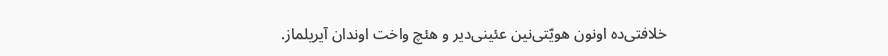خلافتی‌ده اونون هویّتی‌نین عئینی‌دیر و هئچ واخت اوندان آیریلماز.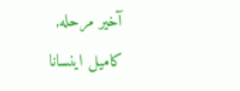آخیر مرحله, كامیل اینسانا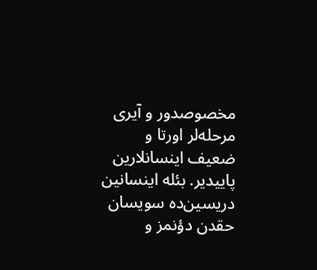مخصوصدور و آیری مرحله‌لر اورتا و ضعیف اینسانلارین پاییدیر. بئله اینسانین دریسین‌ده سویسان حقدن دؤنمز و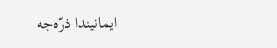ایمانیندا ذرّه‌جه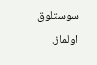سوستلوق اولماز.